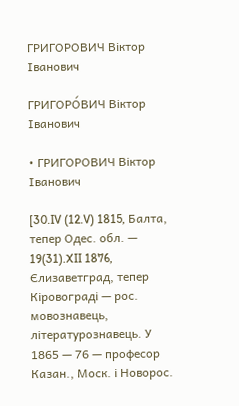ГРИГОРОВИЧ Віктор Іванович

ГРИГОРО́ВИЧ Віктор Іванович

• ГРИГОРОВИЧ Віктор Іванович

[30.IV (12.V) 1815, Балта, тепер Одес. обл. — 19(31).XII 1876, Єлизаветград, тепер Кіровограді — рос. мовознавець, літературознавець. У 1865 — 76 — професор Казан., Моск. і Новорос.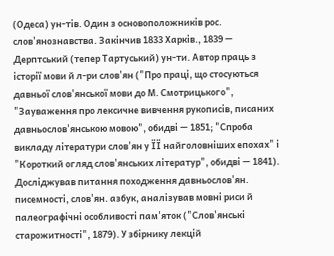(Одеса) ун-тів. Один з основоположників рос. слов'янознавства. Закінчив 1833 Харків., 1839 — Дерптський (тепер Тартуський) ун-ти. Автор праць з історії мови й л-ри слов'ян ("Про праці, що стосуються давньої слов'янської мови до М. Смотрицького", "Зауваження про лексичне вивчення рукописів, писаних давньослов'янською мовою", обидві — 1851; "Спроба викладу літератури слов'ян у ЇЇ найголовніших епохах" і "Короткий огляд слов'янських літератур", обидві — 1841). Досліджував питання походження давньослов'ян. писемності, слов'ян. азбук, аналізував мовні риси й палеографічні особливості пам'яток ("Слов'янські старожитності", 1879). У збірнику лекцій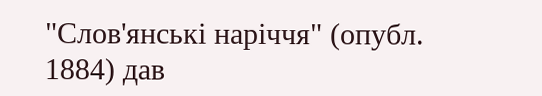"Слов'янські наріччя" (опубл. 1884) дав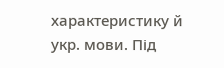характеристику й укр. мови. Під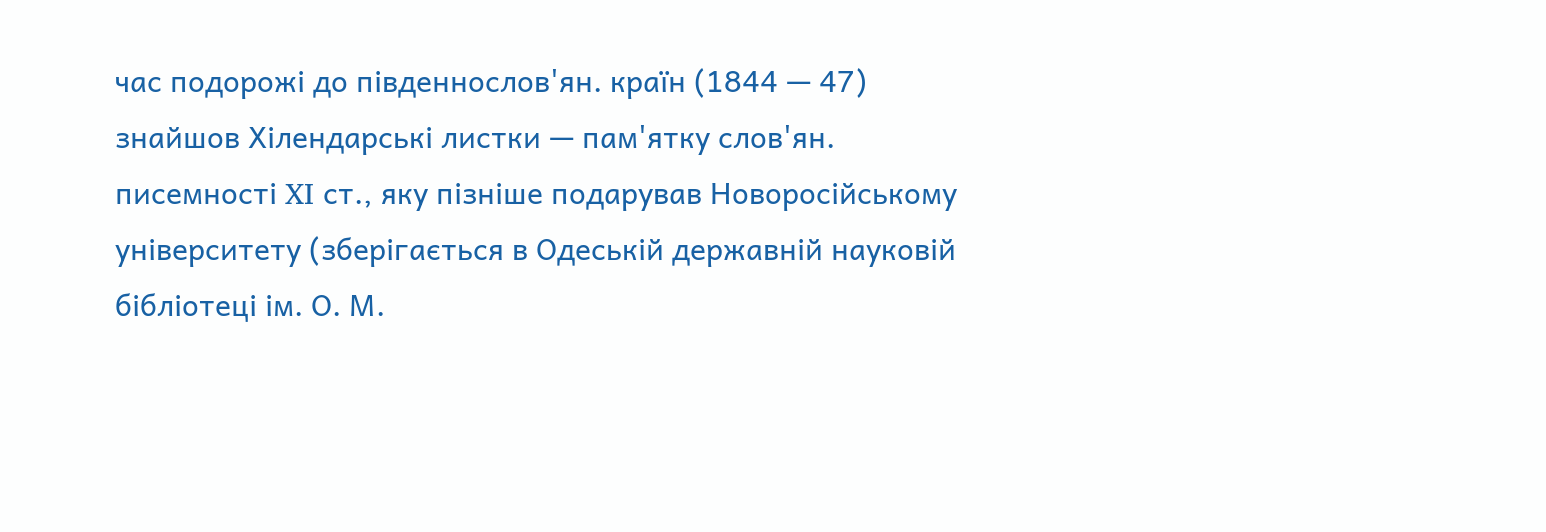час подорожі до південнослов'ян. країн (1844 — 47) знайшов Хілендарські листки — пам'ятку слов'ян. писемності XI ст., яку пізніше подарував Новоросійському університету (зберігається в Одеській державній науковій бібліотеці ім. О. М.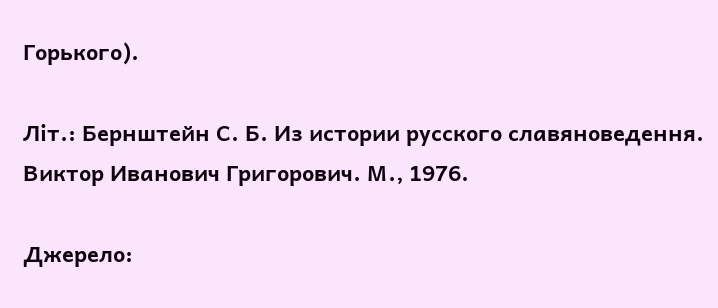Горького).

Літ.: Бернштейн С. Б. Из истории русского славяноведення. Виктор Иванович Григорович. М., 1976.

Джерело: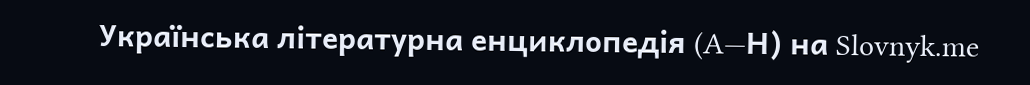Українська літературна енциклопедія (A—Н) на Slovnyk.me